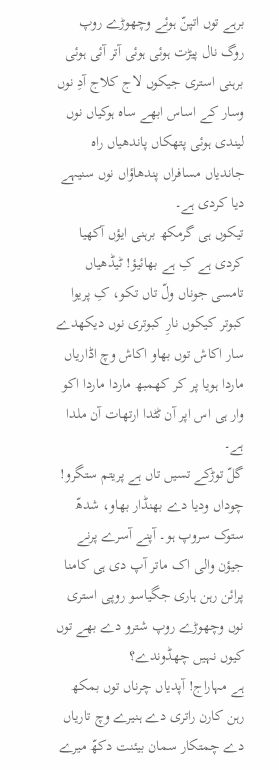برہے توں اتپنّ ہوئے وچھوڑے روپ روگ نال پیڑت ہوئی ہوئی آتر آئی ہوئی برہنی استری جیکوں لاج کلاج آدِ نوں وسار کے اساس ابھے ساہ ہوکیاں نوں لیندی ہوئی پتھکاں پاندھیاں راہ جاندیاں مسافراں پندھاؤاں نوں سنیہے دیا کردی ہے۔
تیکوں ہی گرمکھ برہنی ایؤں آکھیا کردی ہے کِ ہے بھائیؤ! ٹیڈھیاں تامسی جوناں ولّ تاں تکو، کِ پریوا کبوتر کیکوں نارِ کبوتری نوں دیکھدے سار اکاش توں بھاو اکاش وچ اڈاریاں ماردا ہویا پر کر کھمبھ ماردا ماردا اکو وار ہی اس اپر آن ٹٹدا ارتھات آن ملدا ہے۔
گلّ توڑکے تسیں تاں ہے پریتم ستگرو! چوداں ودیا دے بھنڈار بھاو، شدھّ ستوک سروپ ہو۔ آپنے آسرے پرنے جیؤن والی اک ماتر آپ دی ہی کامنا پرائن رہن ہاری جگیاسو روپی استری نوں وچھوڑے روپ شترو دے بھے توں کیوں نہیں چھڈوندے؟
ہے مہاراج! آپدیاں چرناں توں بمکھ رہن کارن راتری دے ہنیرے وچ تاریاں دے چمتکار سمان بیئنت دکھّ میرے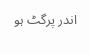اندر پرگٹ ہو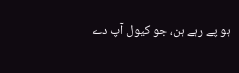ہو پے رہے ہن، جو کیول آپ دے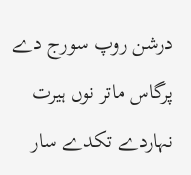درشن روپ سورج دے پرگاس ماتر نوں ہیرت نہاردے تکدے سار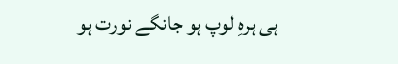ہی ہرہِ لوپ ہو جانگے نورت ہو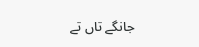جانگے تاں تے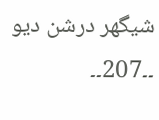شیگھر درشن دیو ۔۔207۔۔